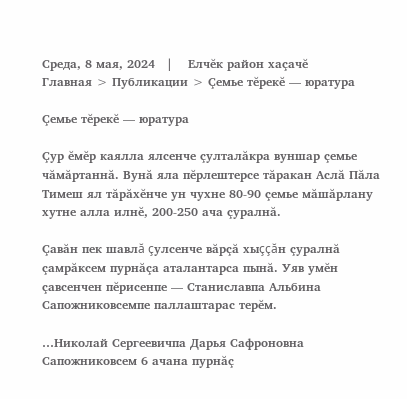Среда, 8 мая, 2024   |    Елчĕк район хаçачĕ
Главная > Публикации > Çемье тĕрекĕ — юратура

Çемье тĕрекĕ — юратура

Çур ĕмĕр каялла ялсенче çулталăкра вуншар çемье чăмăртаннă. Вунă яла пĕрлештерсе тăракан Аслă Пăла Тимеш ял тăрăхĕнче ун чухне 80-90 çемье мăшăрлану хутне алла илнĕ, 200-250 ача çуралнă.

Çавăн пек шавлă çулсенче вăрçă хыççăн çуралнă çамрăксем пурнăçа аталантарса пынă. Уяв умĕн çавсенчен пĕрисенпе — Станиславпа Альбина Сапожниковсемпе паллаштарас терĕм.

…Николай Сергеевичпа Дарья Сафроновна Сапожниковсем 6 ачана пурнăç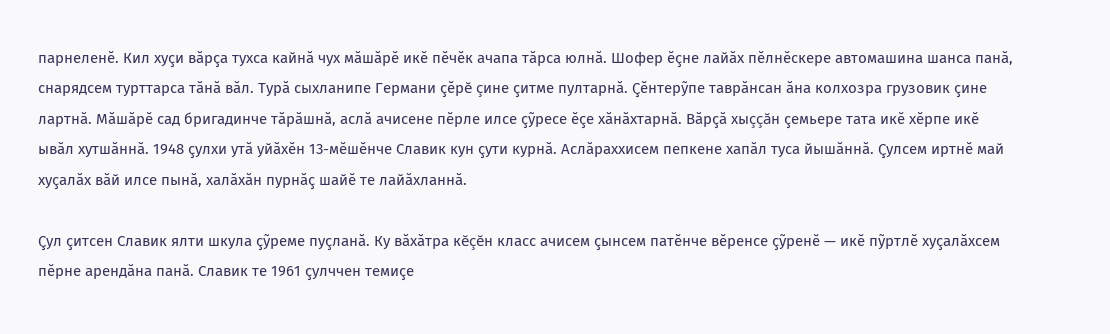парнеленĕ. Кил хуçи вăрçа тухса кайнă чух мăшăрĕ икĕ пĕчĕк ачапа тăрса юлнă. Шофер ĕçне лайăх пĕлнĕскере автомашина шанса панă, снарядсем турттарса тăнă вăл. Турă сыхланипе Германи çĕрĕ çине çитме пултарнă. Çĕнтерỹпе таврăнсан ăна колхозра грузовик çине лартнă. Мăшăрĕ сад бригадинче тăрăшнă, аслă ачисене пĕрле илсе çỹресе ĕçе хăнăхтарнă. Вăрçă хыççăн çемьере тата икĕ хĕрпе икĕ ывăл хутшăннă. 1948 çулхи утă уйăхĕн 13-мĕшĕнче Славик кун çути курнă. Аслăраххисем пепкене хапăл туса йышăннă. Çулсем иртнĕ май хуçалăх вăй илсе пынă, халăхăн пурнăç шайĕ те лайăхланнă.

Çул çитсен Славик ялти шкула çỹреме пуçланă. Ку вăхăтра кĕçĕн класс ачисем çынсем патĕнче вĕренсе çỹренĕ — икĕ пỹртлĕ хуçалăхсем пĕрне арендăна панă. Славик те 1961 çулччен темиçе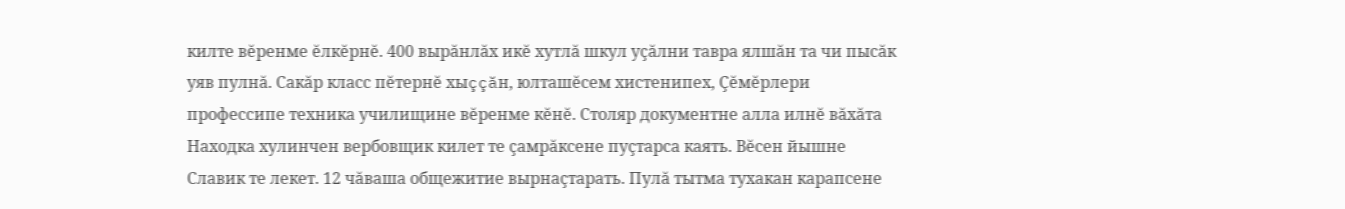килте вĕренме ĕлкĕрнĕ. 400 вырăнлăх икĕ хутлă шкул уçăлни тавра ялшăн та чи пысăк уяв пулнă. Сакăр класс пĕтернĕ хыççăн, юлташĕсем хистенипех, Çĕмĕрлери профессипе техника училищине вĕренме кĕнĕ. Столяр документне алла илнĕ вăхăта Находка хулинчен вербовщик килет те çамрăксене пуçтарса каять. Вĕсен йышне Славик те лекет. 12 чăваша общежитие вырнаçтарать. Пулă тытма тухакан карапсене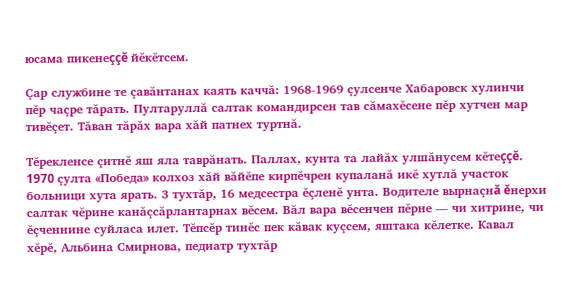юсама пикенеççĕ йĕкĕтсем.

Çар службине те çавăнтанах каять каччă: 1968-1969 çулсенче Хабаровск хулинчи пĕр чаçре тăрать. Пултаруллă салтак командирсен тав сăмахĕсене пĕр хутчен мар тивĕçет. Тăван тăрăх вара хăй патнех туртнă.

Тĕрекленсе çитнĕ яш яла таврăнать. Паллах, кунта та лайăх улшăнусем кĕтеççĕ. 1970 çулта «Победа» колхоз хăй вăйĕпе кирпĕчрен купаланă икĕ хутлă участок больници хута ярать. 3 тухтăр, 16 медсестра ĕçленĕ унта. Водителе вырнаçнă ĕнерхи салтак чĕрине канăçсăрлантарнах вĕсем. Вăл вара вĕсенчен пĕрне — чи хитрине, чи ĕçченнине суйласа илет. Тĕпсĕр тинĕс пек кăвак куçсем, яштака кĕлетке. Кавал хĕрĕ, Альбина Смирнова, педиатр тухтăр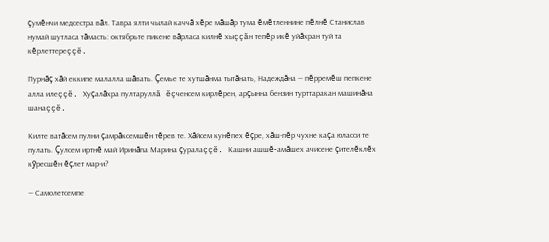çумĕнчи медсестра вăл. Тавра ялти чылай каччă хĕре мăшăр тума ĕмĕтленнине пĕлнĕ Станислав нумай шутласа тăмасть: октябрьте пикене вăрласа килнĕ хыççăн тепĕр икĕ уйăхран туй та кĕрлеттереççĕ.

Пурнăç хăй еккипе малалла шăвать. Çемье те хутшăнма тытăнать, Надеждăна — пĕрремĕш пепкене алла илеççĕ. Хуçалăхра пултаруллă ĕçченсем кирлĕрен, арçынна бензин турттаракан машинăна шанаççĕ.

Килте ватăсем пулни çамрăксемшĕн тĕрев те. Хăйсем кунĕпех ĕçре, хăш-пĕр чухне каçа юласси те пулать. Çулсем иртнĕ май Иринăпа Марина çуралаççĕ. Кашни ашшĕ-амăшех ачисене çителĕклĕх кỹресшĕн ĕçлет мар-и?

— Самолетсемпе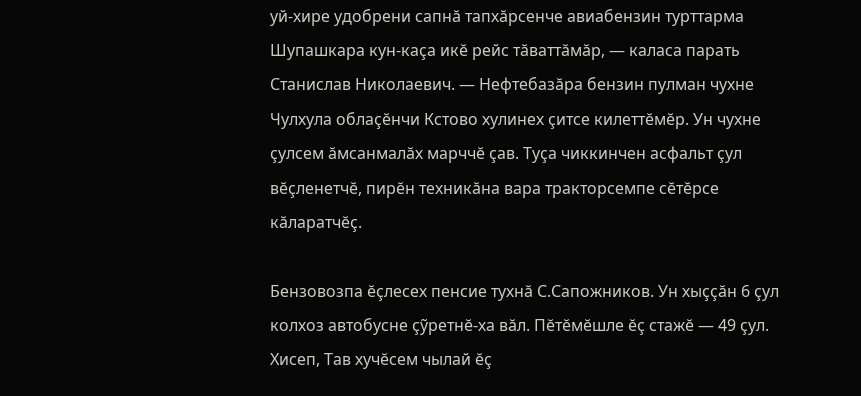уй-хире удобрени сапнă тапхăрсенче авиабензин турттарма Шупашкара кун-каçа икĕ рейс тăваттăмăр, — каласа парать Станислав Николаевич. — Нефтебазăра бензин пулман чухне Чулхула облаçĕнчи Кстово хулинех çитсе килеттĕмĕр. Ун чухне çулсем ăмсанмалăх марччĕ çав. Туçа чиккинчен асфальт çул вĕçленетчĕ, пирĕн техникăна вара тракторсемпе сĕтĕрсе кăларатчĕç.

Бензовозпа ĕçлесех пенсие тухнă С.Сапожников. Ун хыççăн 6 çул колхоз автобусне çỹретнĕ-ха вăл. Пĕтĕмĕшле ĕç стажĕ — 49 çул. Хисеп, Тав хучĕсем чылай ĕç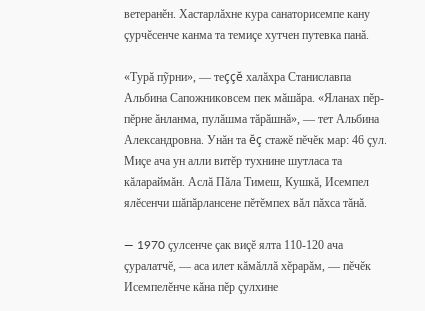ветеранĕн. Хастарлăхне кура санаторисемпе кану çурчĕсенче канма та темиçе хутчен путевка панă.

«Турă пỹрни», — теççĕ халăхра Станиславпа Альбина Сапожниковсем пек мăшăра. «Яланах пĕр-пĕрне ăнланма, пулăшма тăрăшнă», — тет Альбина Александровна. Унăн та ĕç стажĕ пĕчĕк мар: 46 çул. Миçе ача ун алли витĕр тухнине шутласа та кăлараймăн. Аслă Пăла Тимеш, Кушкă, Исемпел ялĕсенчи шăпăрлансене пĕтĕмпех вăл пăхса тăнă.

— 1970 çулсенче çак виçĕ ялта 110-120 ача çуралатчĕ, — аса илет кăмăллă хĕрарăм, — пĕчĕк Исемпелĕнче кăна пĕр çулхине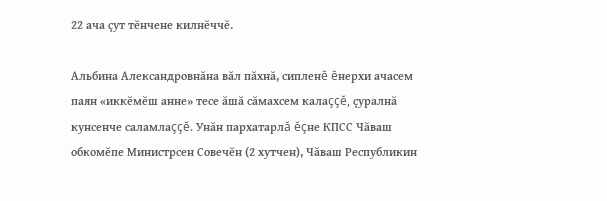22 ача çут тĕнчене килнĕччĕ.

Альбина Александровнăна вăл пăхнă, сипленĕ ĕнерхи ачасем паян «иккĕмĕш анне» тесе ăшă сăмахсем калаççĕ, çуралнă кунсенче саламлаççĕ. Унăн пархатарлă ĕçне КПСС Чăваш обкомĕпе Министрсен Совечĕн (2 хутчен), Чăваш Республикин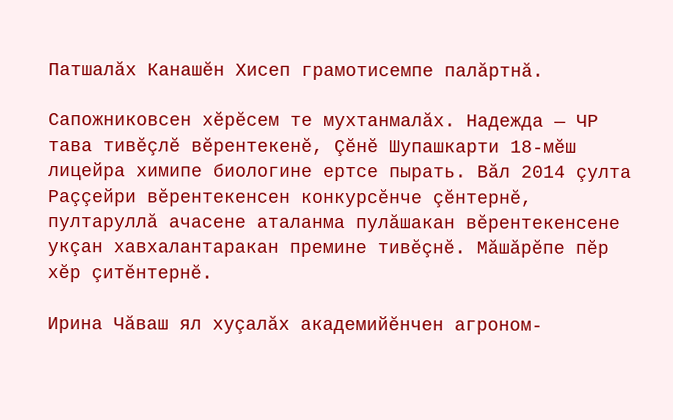Патшалăх Канашĕн Хисеп грамотисемпе палăртнă.

Сапожниковсен хĕрĕсем те мухтанмалăх. Надежда — ЧР тава тивĕçлĕ вĕрентекенĕ, Çĕнĕ Шупашкарти 18-мĕш лицейра химипе биологине ертсе пырать. Вăл 2014 çулта Раççейри вĕрентекенсен конкурсĕнче çĕнтернĕ, пултаруллă ачасене аталанма пулăшакан вĕрентекенсене укçан хавхалантаракан премине тивĕçнĕ. Мăшăрĕпе пĕр хĕр çитĕнтернĕ.

Ирина Чăваш ял хуçалăх академийĕнчен агроном-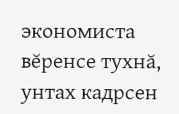экономиста вĕренсе тухнă, унтах кадрсен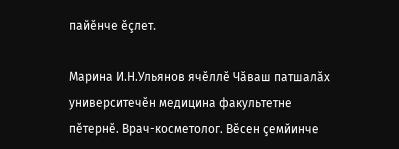пайĕнче ĕçлет.

Марина И.Н.Ульянов ячĕллĕ Чăваш патшалăх университечĕн медицина факультетне пĕтернĕ. Врач-косметолог. Вĕсен çемйинче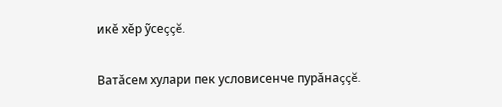икĕ хĕр ỹсеççĕ.

Ватăсем хулари пек условисенче пурăнаççĕ.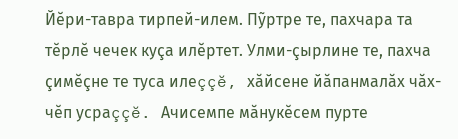Йĕри-тавра тирпей-илем. Пỹртре те, пахчара та тĕрлĕ чечек куçа илĕртет. Улми-çырлине те, пахча çимĕçне те туса илеççĕ, хăйсене йăпанмалăх чăх-чĕп усраççĕ. Ачисемпе мăнукĕсем пурте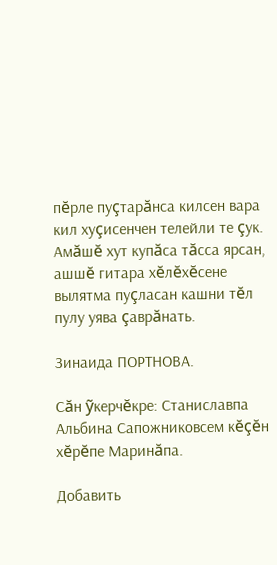пĕрле пуçтарăнса килсен вара кил хуçисенчен телейли те çук. Амăшĕ хут купăса тăсса ярсан, ашшĕ гитара хĕлĕхĕсене вылятма пуçласан кашни тĕл пулу уява çаврăнать.

Зинаида ПОРТНОВА.

Сăн ỹкерчĕкре: Станиславпа Альбина Сапожниковсем кĕçĕн хĕрĕпе Маринăпа.

Добавить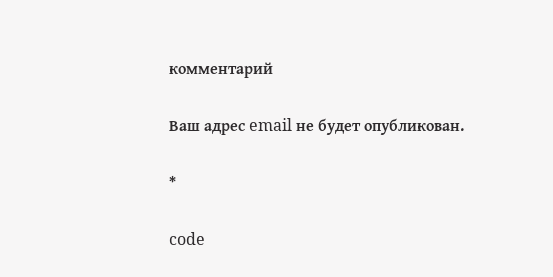комментарий

Ваш адрес email не будет опубликован.

*

code